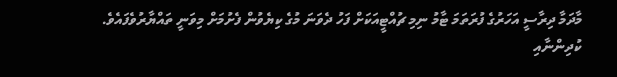މާދަމާ ދިރާސީ އަހަރުގެ ފުރަތަމަ ޓާމު ނިމި ޗުއްޓީއަކަށް ފަހު ދެވަނަ މުގެ ކިޔެވުން ފެށުމަށް މިވަނީ ތައްޔާރުވެފައެވެ.
ކުދިންނާއި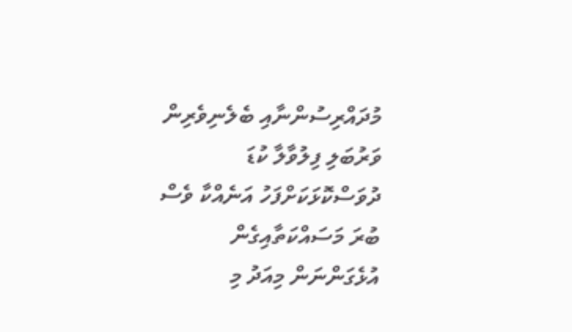މުދައްރިސުންނާއި ބެލެނިވެރިން ވަރުބަލި ފިލުވާލާ ކުޑަ ދުވަސްކޮޅަކަށްފަހު އަނެއްކާ ވެސް ބުރަ މަސައްކަތާއިގެން އުޅެގަންނަން މިއަދު މި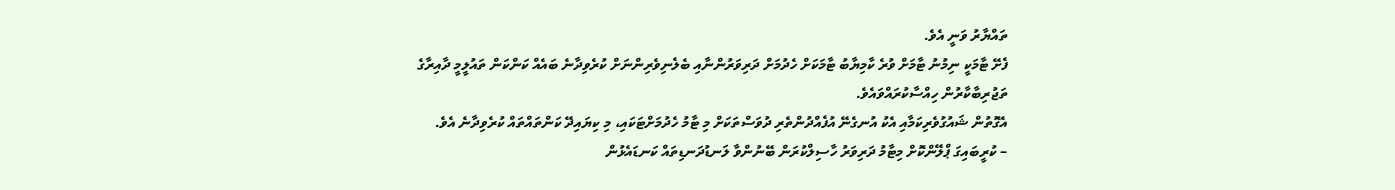ތައްޔާރު ވަނީ އެވެ.
ފެށޭ ޓާމަކީ ނިމުނު ޓާމަށް ވުރެ ކާމިޔާބު ޓާމަކަށް ހެދުމަށް ދަރިވަރުންނާއި ބެލެނިވެރިންނަށް ކުރެވިދާނެ ބައެއް ކަންކަން ތައުލީމީ ދާއިރާގެ ތަޖުރިބާކާރުން ހިއްސާކުރައްވައެވެ.
އެގޮތުން ޝައުގުވެރިކަމާއި އެކު އުނގެނޭ އުފެއްދުންތެރި ދުވަސްތަކަށް މި ޓާމު ހެދުމަށްޓަކައި، މި ކިޔައިދޭ ކަންތައްތައް ކުރެވިދާނެ އެވެ.
– ކުރީބައިގަ ޕްލޭންކޮށް މިޓާމު ދަރިވަރު ހާސިލްކުރަން ބޭނުންވާ ލަނޑުދަނޑިތައް ކަނޑައެޅުން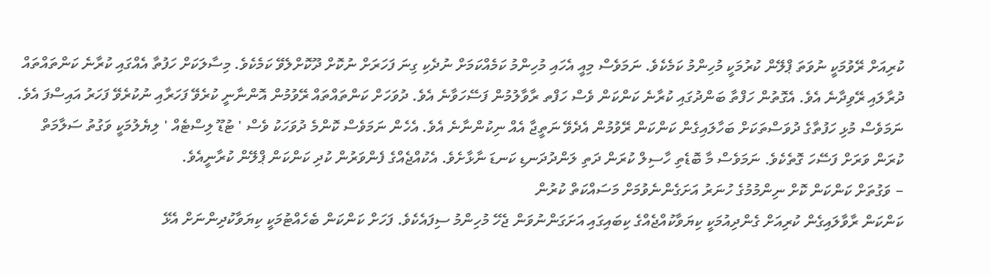ކުރިއަށް ރޭވުމަކީ ނުވަތަ ޕްލޭން ކުރުމަކީ މުހިންމު ކަމެކެވެ. ނަމަވެސް މިއީ އެހައި މުހިންމު ކަމެއްކަމަށް ނުދެކި ގިނަ ފަހަރަށް ނުކޮށް ދޫކޮށްލެވޭ ކަމެކެވެ. މިސާލަކަށް ހަފުތާ އެއްގައި ކުރާނެ ކަންތައްތައް ދުރާލައި ރޭވިދާނެ އެވެ. އެގޮތުން ހަފްތާ ބަންދުގައި ކުރާނެ ކަންކަން ވެސް ހަފްތ ރާވާލުމުން ފަސޭހަވާނެ އެވެ. ދުވަހަށް ކަންތައްތައް ރޭވުމުން އޮންނާނީ ކުރެވޭ ފަހަރާއި ނުކުރެވޭ ފަހަރު އައިސްފަ އެވެ. ނަމަވެސް މުޅި ހަފުތާގެ ދުވަސްތަކަށް ބަހާލައިގެން ކަންކަން ރޭވުމުން އެދެވޭ ނަތީޖާ އެއް ނިކުންނާނެ އެވެ. އެހެން ނަމަވެސް ކޮންމެ ދުވަހަކު ވެސް ' ޓުޑޫ ލިސްޓެއް ' ލިޔެލުމަކީ ވަގުތު ސަލާމަތް ކުރަން ވަރަށް ފަސޭހަ ގޮތެކެވެ. ނަމަވެސް މާ ބޮޑެތި ހާސިލް ކުރަން ދަތި ލަންދުދަނޑި ކަނޑަ ނާޅާށެވެ. އެކުއްޖެއްގެ ފެންވަރުން ކުދި ކަންކަން ޕްލޭން ކުރާނީއެވެ.
– ވަގުތަށް ކަންކަން ކޮށް ނިންމުމުގެ ހުނަރު އަށަގެންނެވުމަށް މަސައްކަތް ކުރުން
ކަންކަން ރާވާލައިގެން ކުރިއަށް ގެންދިއުމަކީ ކިޔަވާކުއްޖެއްގެ ކިބައިގައި އަށަގަންނުވަން ޖެހޭ މުހިންމު ސިފައެކެވެ. ފަހަށް ކަންކަން ބެހެއްޓުމަކީ ކިޔަވާކުދިންނަށް އެޅޭ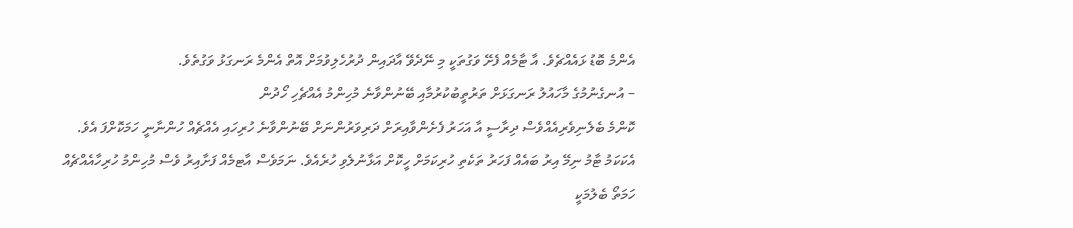އެންމެ ބޮޑު ޅައެއްޗެވެ. އާ ޓާމެއް ފެށޭ ވަގުތަކީ މި ނޭދެވޭ އާދައިން ދުރުހެލިވުމަށް އޮތް އެންމެ ރަނގަޅު ވަގުތެވެ.
– އުނގެނުމުގެ މާހައުލު ރަނގަޅަށް ތަރުތީބުކުރުމާއި ބޭނުންވާނެ މުހިންމު އެއްޗެހި ހޯދުން
ކޮންމެ ބެލެނިވެރިއެއްވެސް ދިރާސީ އާ އަހަރު ފެށެންވާއިރަށް ދަރިވަރުންނަށް ބޭނުންވާނެ ހުރިހައި އެއްޗެއް ހުންނާނީ ހަމަކޮށްފަ އެވެ. އެކަކަމު ޓާމު ނިމޭ އިރު ބައެއް ފަހަރު ތަކެތި ހުރިކަމަށް ހީކޮށް އަޅާނުލެވި ހުރެއެވެ. ނަމަވެސް އާޓމެއް ފަށާއިރު ވެސް މުހިންމު ހުރިހާއެއްޗެއް ހަމަތޯ ބެލުމަކީ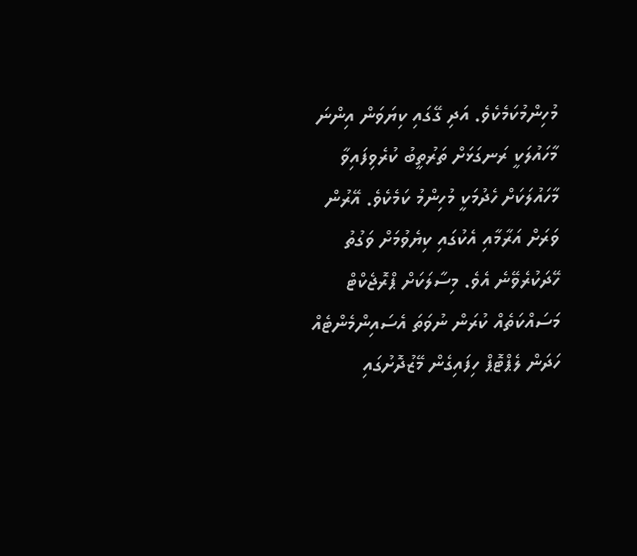މުހިންމުކަމެކެވެ. އަދި ގޭގައި ކިޔަވަން އިންނަ މާހައުލަކީ ރަނގަޅަށް ތަރުތީބު ކުރެވިފައިވާ މާހައުލަކަށް ހެދުމަކީ މުހިންމު ކަމެކެވެ. އޭރުން ވަރަށް އަރާމާއި އެކުގައި ކިޔެވުމަށް ވަގުތު ހޭދަކުރެވޭނެ އެވެ. މިސާލަކަށް ޕްރޮޖެކްޓް މަސައްކަތެއް ކުރަން ނުވަތަ އެސައިންމެންޓެއް ހަދަން ލެޕްޓޮޕް ހިފައިގެން މޭޒުދޮށުގައި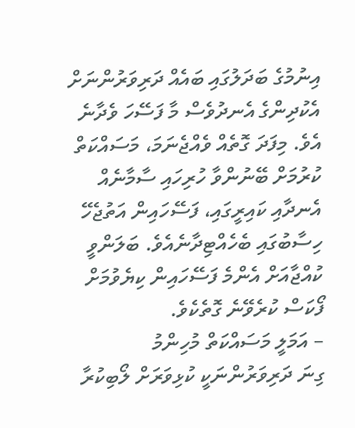އިނުމުގެ ބަދަލުގައި ބައެއް ދަރިވަރުންނަށް އެކުދިންގެ އެނދުވެސް މާ ފަސޭހަ ވެދާނެ އެވެ. މިފަދަ ގޮތެއް ވެއްޖެނަމަ، މަސައްކަތް ކުރުމަށް ބޭނުންވާ ހުރިހައި ސާމާނެއް އެނދާއި ކައިރީގައި، ފަސޭހައިން އަތުޖެހޭ ހިސާބުގައި ބެހެއްޓިދާނެއެވެ. ބަލަންވީ ކުއްޖާއަށް އެންމެ ފަސޭހައިން ކިޔެވުމަށް ފޯކަސް ކުރެވޭނެ ގޮތެކެވެ.
– އަމަލީ މަސައްކަތް މުހިންމު
ގިނަ ދަރިވަރުންނަކީ ކުޅިވަރަށް ލޯބިކުރާ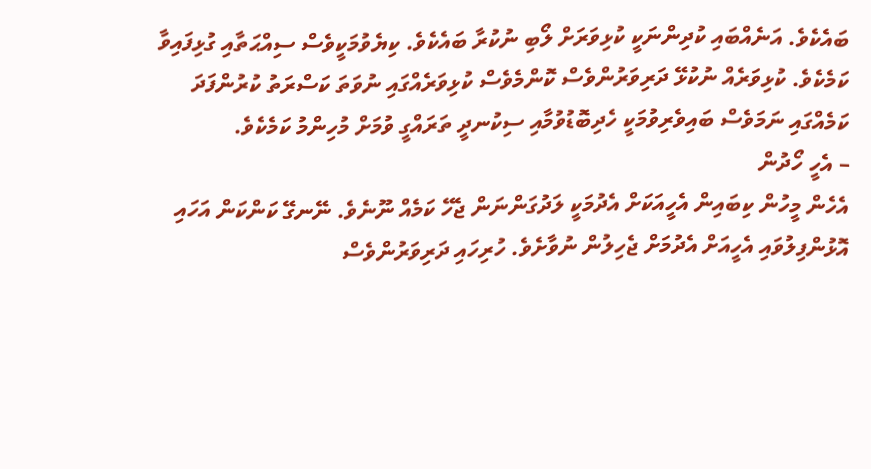ބައެކެވެ. އަނެއްބައި ކުދިންނަކީ ކުޅިވަރަށް ލޯބި ނުކުރާ ބައެކެވެ. ކިޔެވުމަކީވެސް ސިއްޙަތާއި ގުޅިފައިވާ ކަމެކެވެ. ކުޅިވަރެއް ނުކުޅޭ ދަރިވަރުންވެސް ކޮންމެވެސް ކުޅިވަރެއްގައި ނުވަތަ ކަސްރަތު ކުރުންފަދަ ކަމެއްގައި ނަމަވެސް ބައިވެރިވުމަކީ ހެދިބޮޑުވުމާއި ސިކުނދީ ތަރައްގީ ވުމަށް މުހިންމު ކަމެކެވެ.
– އެހީ ހޯދުން
އެހެން މީހުން ކިބައިން އެހީއަކަށް އެދުމަކީ ލަދުގަންނަން ޖެހޭ ކަމެއް ނޫނެވެ. ނޭނގޭ ކަންކަން އަހައި އޮޅުންފިލުވައި އެހީއަށް އެދުމަށް ޖެހިލުން ނުވާށެވެ. ހުރިހައި ދަރިވަރުންވެސް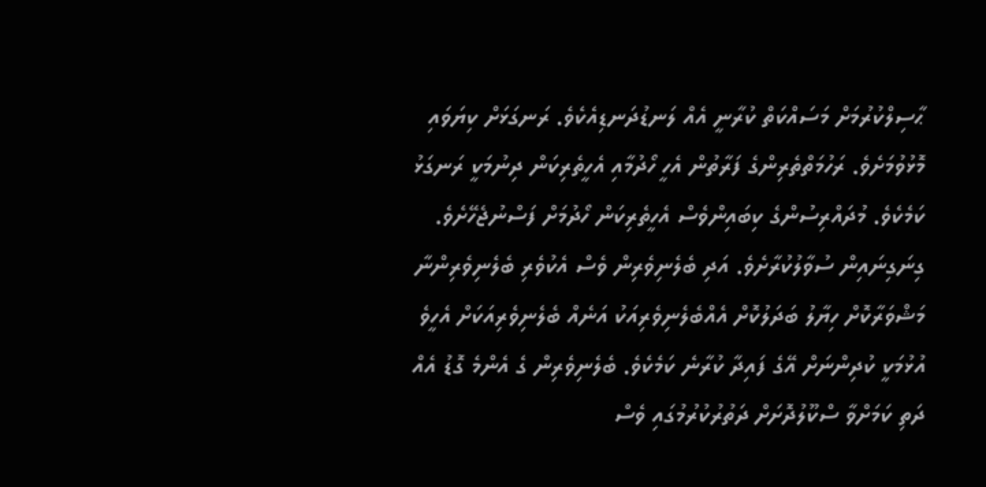ޙާސިލްކުރުމަށް މަސައްކަތް ކުރާނީ އެއް ލަނޑުދަނޑިއެކެވެ. ރަނގަޅަށް ކިޔަވައި މޮޅުވުމަށެވެ. ރަހުމަތްތެރިންގެ ފަރާތުން އެހީ ހޯދުމާއި އެހީތެރިކަން ދިނުމަކީ ރަނގަޅު ކަމެކެވެ. މުދައްރިސުންގެ ކިބައިންވެސް އެހީތެރިކަން ހޯދުމަށް ފަސްނުޖެހޭށެވެ. ގިނަގިނައިން ސުވާލުކުރާށެވެ. އަދި ބެލެނިވެރިން ވެސް އެކުވެރި ބެލެނިވެރިންނާ މަޝްވަރާކޮށް ހިޔާލު ބަދަލުކޮށް އެއްބެލެނިވެރިއަކު އަނެއް ބެލެނިވެރިއަކަށް އެހީވެ އުޅުމަކީ ކުދިންނަށް އޭގެ ފައިދާ ކުރާނެ ކަމެކެވެ. ބެލެނިވެރިން ގެ އެންމެ ގޮޑު އެއް ދަތި ކަމަށްވާ ސްކޫލުދޮށަށް ދަތުރުކުރުމުގައި ވެސް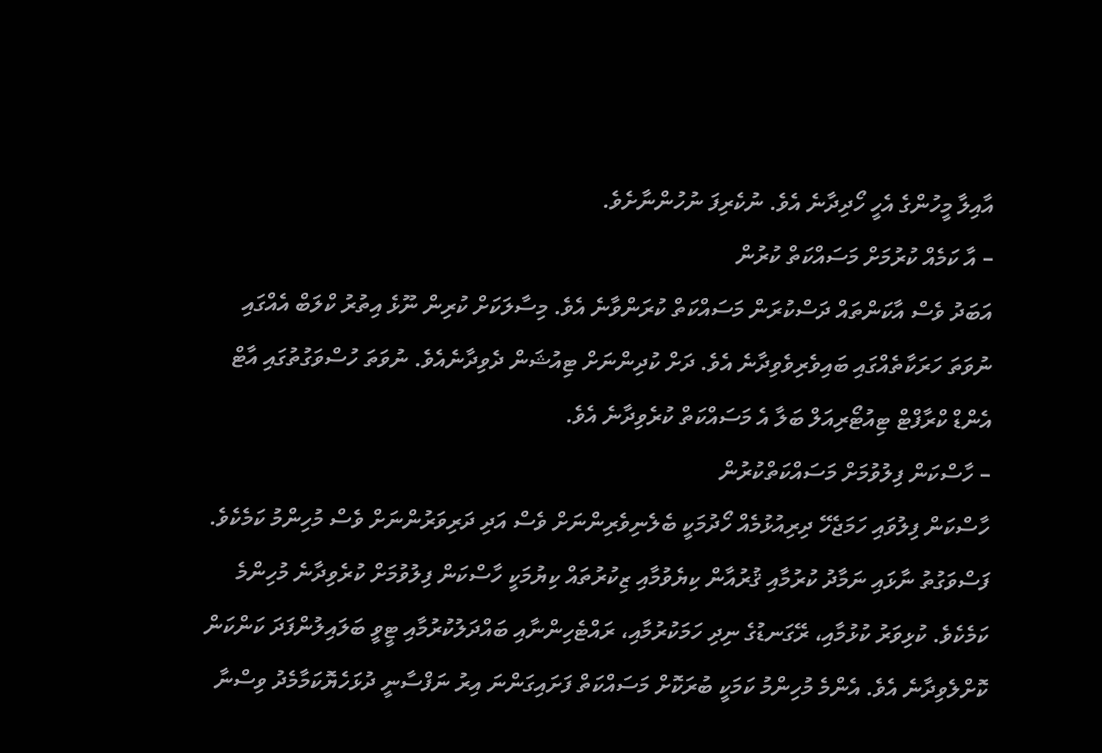އާއިލާ މީހުންގެ އެހީ ހޯދިދާނެ އެވެ. ނުކެރިފަ ނުހުންނާށެވެ.
– އާ ކަމެއް ކުރުމަށް މަސައްކަތް ކުރުން
އަބަދު ވެސް އާކަންތައް ދަސްކުރަން މަސައްކަތް ކުރަންވާނެ އެވެ. މިސާލަކަށް ކުރިން ނޫޅެ އިތުރު ކްލަބް އެއްގައި ނުވަތަ ހަރަކާތެއްގައި ބައިވެރިވެވިދާނެ އެވެ. ދަށް ކުދިންނަށް ޓިއުޝަން ދެވިދާނެއެވެ. ނުވަތަ ހުސްވަގުތުގައި އާޓް އެންޑް ކްރާފްޓް ޓިއުޓޯރިއަލް ބަލާ އެ މަސައްކަތް ކުރެވިދާނެ އެވެ.
– ހާސްކަން ފިލުވުމަށް މަސައްކަތްކުރުން
ހާސްކަން ފިލުވައި ހަމަޖެހޭ ދިރިއުޅުމެއް ހޯދުމަކީ ބެލެނިވެރިންނަށް ވެސް އަދި ދަރިވަރުންނަށް ވެސް މުހިންމު ކަމެކެވެ. ފަސްވަގުތު ނާޅައި ނަމާދު ކުރުމާއި ޤުރުއާން ކިޔެވުމާއި ޒިކުރުތައް ކިޔުމަކީ ހާސްކަން ފިލުވުމަށް ކުރެވިދާނެ މުހިންމެ ކަމެކެވެ. ކުޅިވަރު ކުޅުމާއި، ރޭގަނޑުގެ ނިދި ހަމަކުރުމާއި، ރައްޓެހިންނާއި ބައްދަލުކުރުމާއި ޓީވީ ބަލައިލުންފަދަ ކަންކަން ކޮށްލެވިދާނެ އެވެ. އެންމެ މުހިންމު ކަމަކީ ބުރަކޮށް މަސައްކަތް ފަށައިގަންނަ އިރު ނަފްސާނީ ދުޅަހެޔޮކަމާމެދު ވިސްނާ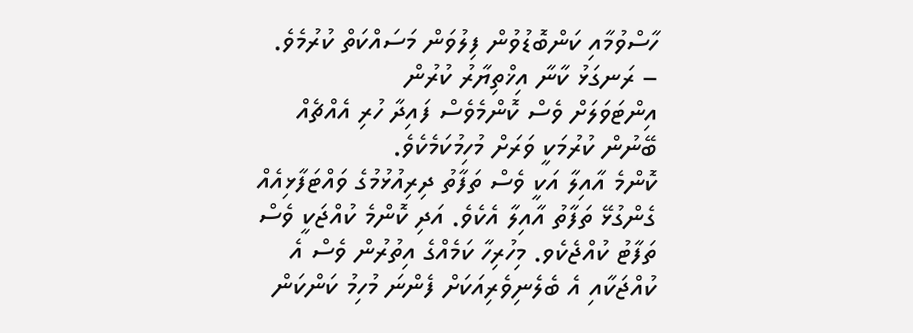ހާސްވުމާއި ކަންބޮޑުވުން ފިލުވަން މަސައްކަތް ކުރުމެވެ.
– ރަނގަޅު ކާނާ އިޚްތިޔާރު ކުރުން
އިންޓަވަލަށް ވެސް ކޮންމެވެސް ފައިދާ ހުރި އެއްޗެއް ބޭނުން ކުރުމަކީ ވަރަށް މުހިމުކަމެކެވެ.
ކޮންމެ އާއިލާ އަކީ ވެސް ތަފާތު ދިރިއުޅުމުގެ ވައްޓަފާޅިއެއް ގެންގުޅޭ ތަފާތު އާއިލާ އެކެވެ. އަދި ކޮންމެ ކުއްޖަކީ ވެސް ތަފާޓު ކުއްޖެކެވ. މިހުރިހާ ކަމެއްގެ އިތުރުން ވެސް އެ ކުއްޖަކާއި އެ ބެލެނިވެރިއަކަށް ފެންނަ މުހިމު ކަންކަން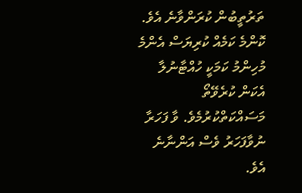ތަރުތީބުން ކުރަންވާނެ އެވެ. ކޮންމެ ކަމެއް ކުރިޔަސް އެންމެ މުހިންމު ކަމަކީ ހުއްޓާނުލާ އެކަން ކުރެވޭތޯ މަސައްކަތްކުރުމެވެ. ވާ ފަހަރާ ނުވާފަހަރު ވެސް އަންނާނެ އެވެ.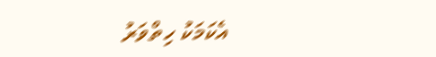އެކަމަކު ހިތްވަރު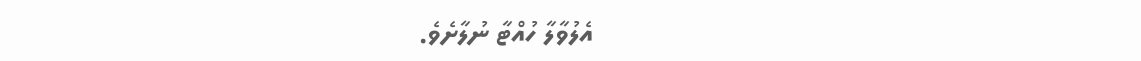އެލުވާލާ ހުއްޓާ ނުލާށެވެ.